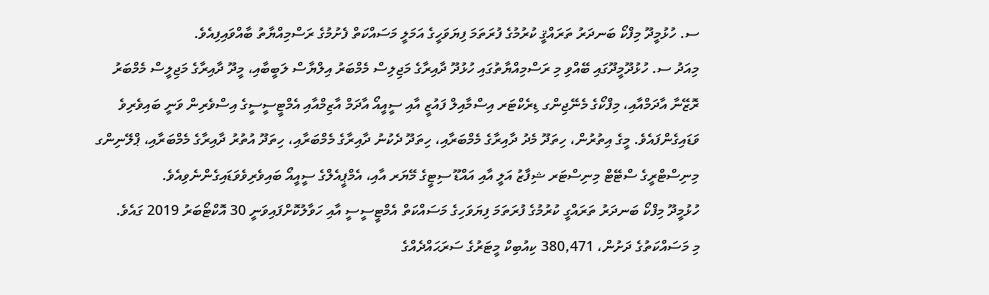ސ. ހުޅުމީދޫ މިފްކޯ ބަނދަރު ތަރައްޤީ ކުރުމުގެ ފުރަތަމަ ފިޔަވަހީގެ އަމަލީ މަސައްކަތް ފެށުމުގެ ރަސްމިއްޔާތު ބާއްވައިފިއެވެ.
މިއަދު ސ. ހުޅުދޫމީދޫގައި ބޭއްވި މި ރަސްމިއްޔާތުގައި ހުޅުދޫ ދާއިރާގެ މަޖިލިސް މެމްބަރު އިލްޔާސް ލަބީބާއި، މީދޫ ދާއިރާގެ މަޖިލީސް މެމްބަރު ރޮޒޭނާ އާދަމްއާއި، މިފްކޯގެ މެނޭޖިންގ ޑިރެކްޓަރ އިސްމާއިލް ފައުޒީ އާއި ސީއީއޯ އާދަމް އާޒިމްއާއި އެމްޓީސީސީގެ އިސްވެރިން ވަނީ ބައިވެރިވެ ވަޑައިގެންފައެވެ. މީގެ އިތުރުން، ހިތަދޫ މެދު ދާއިރާގެ މެމްބަރާއި، ހިތަދޫ ދެކުނު ދާއިރާގެ މެމްބަރާއި، ހިތަދޫ އުތުރު ދާއިރާގެ މެމްބަރާއި، ޕްލޭނިންގ މިނިސްޓްރީގެ ސްޓޭޓް މިނިސްޓަރ ޝިފާޒު އަލީ އާއި އައްޑޫ ސިޓީގެ މޭޔަރ އާއި، އެމްޕީއެލްގެ ސީއީއޯ ބައިވެރިވެވަޑައިގެންނެވިއެވެ.
ހުޅުމީދޫ މިފްކޯ ބަނދަރު ތަރައްގީ ކުރުމުގެ ފުރަތަމަ ފިޔަވަހިގެ މަސައްކަތް އެމްޓީސީސީ އާއި ހަވާލުކޮށްފައިވަނީ 30 އޮކްޓޯބަރު 2019 ގައެވެ.
މި މަސައްކަތުގެ ދަށުން، 380,471 ކިއުބިކް މީޓަރުގެ ސަރަޙައްދެއްގެ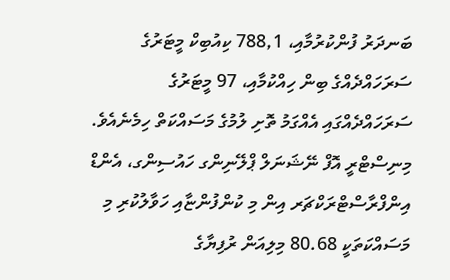ބަނދަރު ފުންކުރުމާއި، 788,1 ކިއުބިކް މީޓަރުގެ ސަރަހައްދެއްގެ ބިން ހިއްކުމާއި، 97 މީޓަރުގެ ސަރަހައްދެއްގައި އެއްގަމު ތޮށި ލުމުގެ މަސައްކަތް ހިމެނެއެވެ. މިނިސްޓްރީ އޮފް ނޭޝަނަލް ޕްލޭނިންގ ހައުސިންގ، އެންޑް އިންފްރާސްޓްރަކްޗަރ އިން މި ކުންފުންޏާއި ހަވާލުކުރި މި މަސައްކަތަކީ 80.68 މިލިއަން ރުފިޔާގެ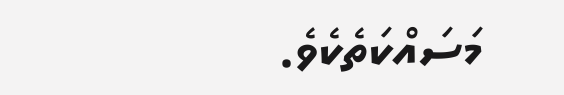މަސައްކަތެކެވެ.